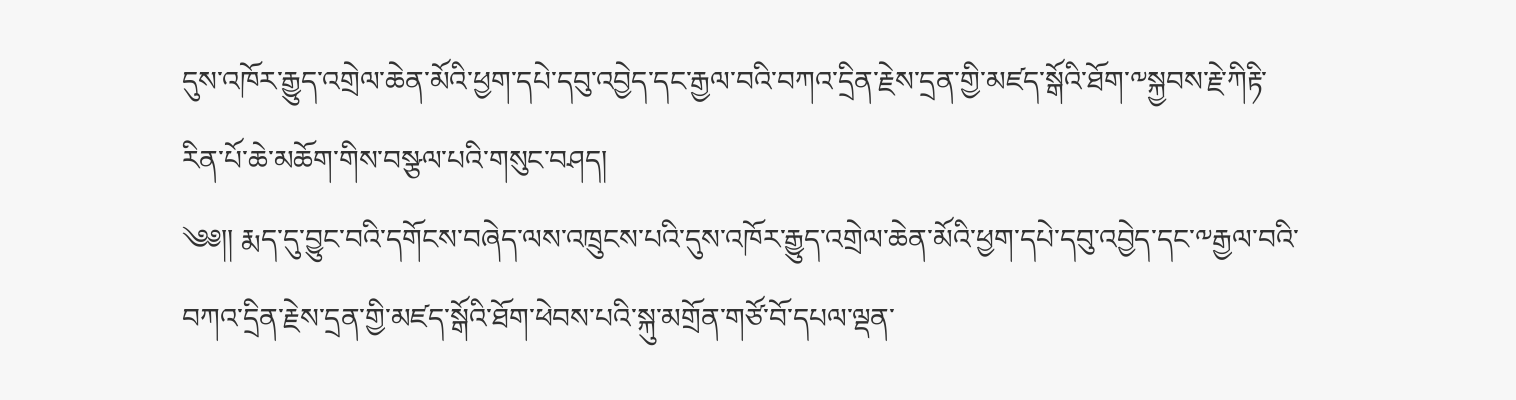དུས་འཁོར་རྒྱུད་འགྲེལ་ཆེན་མོའི་ཕྱག་དཔེ་དབུ་འབྱེད་དང་རྒྱལ་བའི་བཀའ་དྲིན་རྗེས་དྲན་གྱི་མཛད་སྒོའི་ཐོག་༸སྐྱབས་རྗེ་ཀིརྟི་རིན་པོ་ཆེ་མཆོག་གིས་བསྩལ་པའི་གསུང་བཤད།
༄༅།། རྨད་དུ་བྱུང་བའི་དགོངས་བཞེད་ལས་འཁྲུངས་པའི་དུས་འཁོར་རྒྱུད་འགྲེལ་ཆེན་མོའི་ཕྱག་དཔེ་དབུ་འབྱེད་དང་༸རྒྱལ་བའི་བཀའ་དྲིན་རྗེས་དྲན་གྱི་མཛད་སྒོའི་ཐོག་ཕེབས་པའི་སྐུ་མགྲོན་གཙོ་བོ་དཔལ་ལྡན་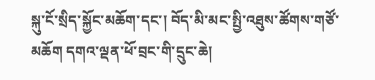སྐུ་ངོ་སྲིད་སྐྱོང་མཆོག་དང་། བོད་མི་མང་སྤྱི་འཐུས་ཚོགས་གཙོ་མཆོག དགའ་ལྡན་ཕོ་བྲང་གི་དྲུང་ཆེ།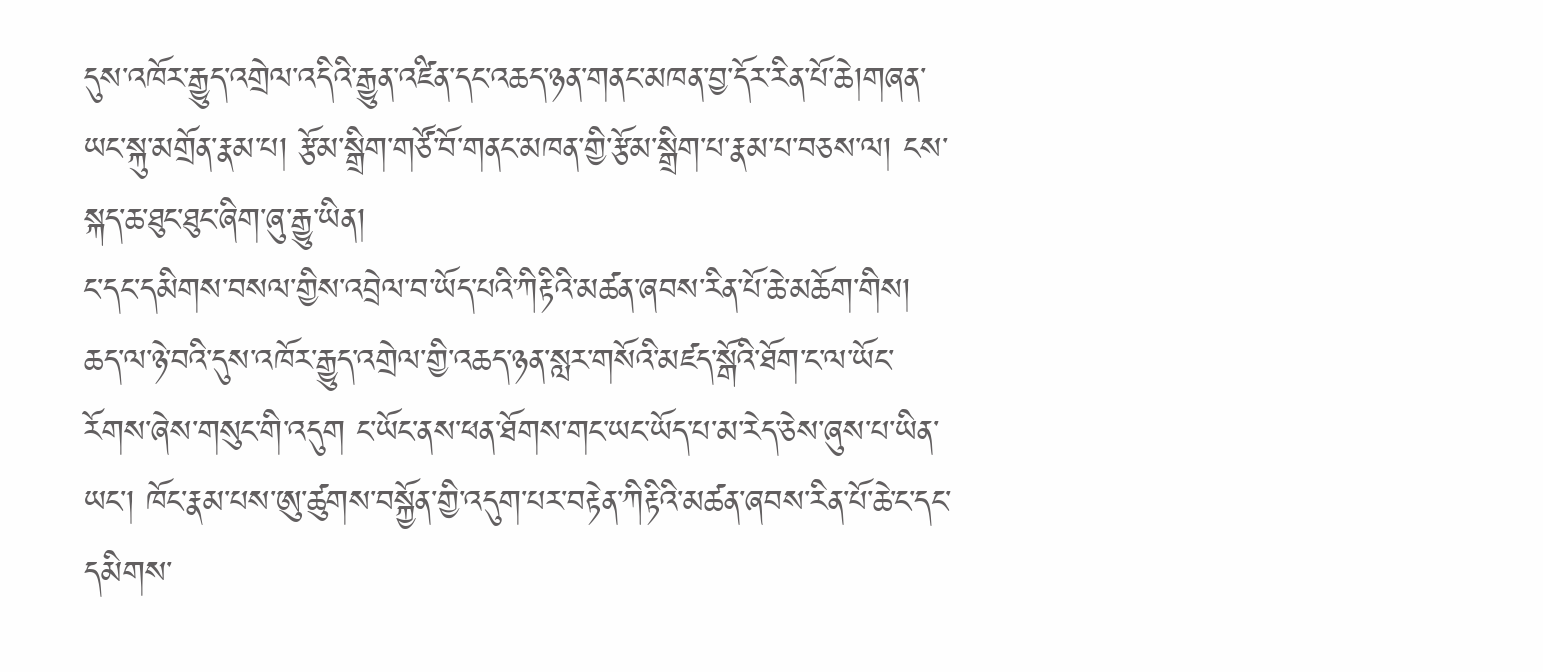དུས་འཁོར་རྒྱུད་འགྲེལ་འདིའི་རྒྱུན་འཛིན་དང་འཆད་ཉན་གནང་མཁན་བྱ་དོར་རིན་པོ་ཆེ།གཞན་ཡང་སྐུ་མགྲོན་རྣམ་པ། རྩོམ་སྒྲིག་གཙོ་བོ་གནང་མཁན་གྱི་རྩོམ་སྒྲིག་པ་རྣམ་པ་བཅས་ལ། ངས་སྐད་ཆ་ཐུང་ཐུང་ཞིག་ཞུ་རྒྱུ་ཡིན།
ང་དང་དམིགས་བསལ་གྱིས་འབྲེལ་བ་ཡོད་པའི་ཀིརྟིའི་མཚན་ཞབས་རིན་པོ་ཆེ་མཆོག་གིས། ཆད་ལ་ཉེ་བའི་དུས་འཁོར་རྒྱུད་འགྲེལ་གྱི་འཆད་ཉན་སླར་གསོའི་མཛད་སྒོའི་ཐོག་ང་ལ་ཡོང་རོགས་ཞེས་གསུང་གི་འདུག ང་ཡོང་ནས་ཕན་ཐོགས་གང་ཡང་ཡོད་པ་མ་རེད་ཅེས་ཞུས་པ་ཡིན་ཡང་། ཁོང་རྣམ་པས་ཨུ་ཚུགས་བསྐྱོན་གྱི་འདུག་པར་བརྟེན་ཀིརྟིའི་མཚན་ཞབས་རིན་པོ་ཆེ་ང་དང་དམིགས་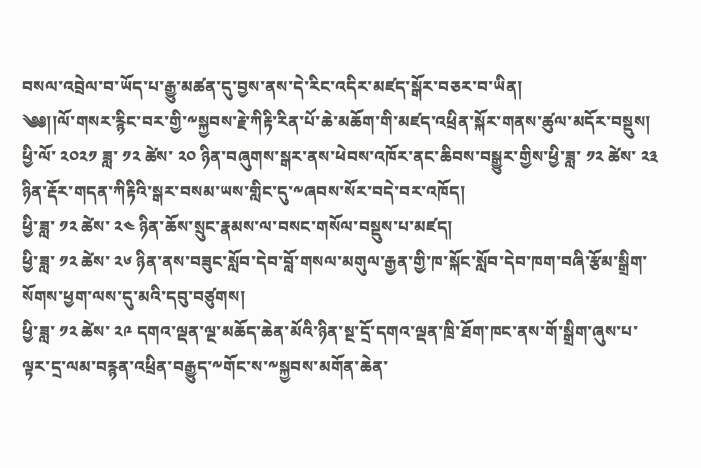བསལ་འབྲེལ་བ་ཡོད་པ་རྒྱུ་མཚན་དུ་བྱས་ནས་དེ་རིང་འདིར་མཛད་སྒོར་བཅར་བ་ཡིན།
༄༅།།ལོ་གསར་རྙིང་བར་གྱི་༸སྐྱབས་རྗེ་ཀིརྟི་རིན་པོ་ཆེ་མཆོག་གི་མཛད་འཕྲིན་སྐོར་གནས་ཚུལ་མདོར་བསྡུས།
ཕྱི་ལོ་ ༢༠༢༡ ཟླ་ ༡༢ ཚེས་ ༢༠ ཉིན་བཞུགས་སྒར་ནས་ཕེབས་འཁོར་ནང་ཆིབས་བསྒྱུར་གྱིས་ཕྱི་ཟླ་ ༡༢ ཚེས་ ༢༣ ཉིན་རྡོར་གདན་ཀིརྟིའི་སྒར་བསམ་ཡས་གླིང་དུ་༸ཞབས་སོར་བདེ་བར་འཁོད།
ཕྱི་ཟླ་ ༡༢ ཚེས་ ༢༤ ཉིན་ཆོས་སྲུང་རྣམས་ལ་བསང་གསོལ་བསྡུས་པ་མཛད།
ཕྱི་ཟླ་ ༡༢ ཚེས་ ༢༦ ཉིན་ནས་བཟུང་སློབ་དེབ་བློ་གསལ་མགུལ་རྒྱན་གྱི་ཁ་སྐོང་སློབ་དེབ་ཁག་བཞི་རྩོམ་སྒྲིག་སོགས་ཕྱག་ལས་དུ་མའི་དབུ་བཙུགས།
ཕྱི་ཟླ་ ༡༢ ཚེས་ ༢༩ དགའ་ལྡན་ལྔ་མཆོད་ཆེན་མོའི་ཉིན་སྔ་དྲོ་དགའ་ལྡན་ཁྲི་ཐོག་ཁང་ནས་གོ་སྒྲིག་ཞུས་པ་ལྟར་དྲ་ལམ་བརྙན་འཕྲིན་བརྒྱུད་༸གོང་ས་༸སྐྱབས་མགོན་ཆེན་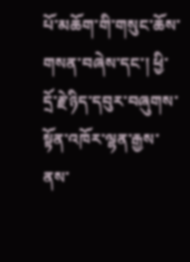པོ་མཆོག་གི་གསུང་ཆོས་གསན་བཞེས་དང་། ཕྱི་དྲོ་རྗེ་ཉིད་དབུར་བཞུགས་སྟོན་འཁོར་ལྷན་རྒྱས་ནས་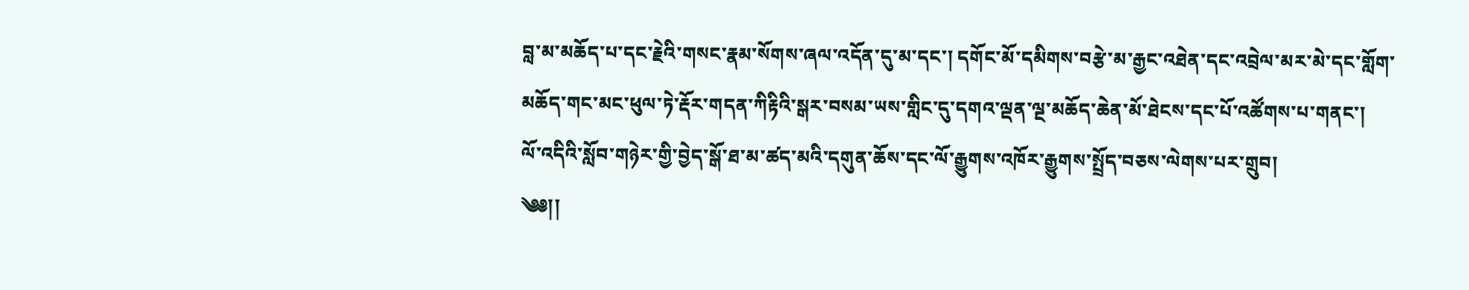བླ་མ་མཆོད་པ་དང་རྗེའི་གསང་རྣམ་སོགས་ཞལ་འདོན་དུ་མ་དང་། དགོང་མོ་དམིགས་བརྩེ་མ་རྒྱང་འཐེན་དང་འབྲེལ་མར་མེ་དང་གློག་མཆོད་གང་མང་ཕུལ་ཏེ་རྡོར་གདན་ཀིརྟིའི་སྒར་བསམ་ཡས་གླིང་དུ་དགའ་ལྡན་ལྔ་མཆོད་ཆེན་མོ་ཐེངས་དང་པོ་འཚོགས་པ་གནང་།
ལོ་འདིའི་སློབ་གཉེར་གྱི་བྱེད་སྒོ་ཐ་མ་ཚད་མའི་དགུན་ཆོས་དང་ལོ་རྒྱུགས་འཁོར་རྒྱུགས་སྤྲོད་བཅས་ལེགས་པར་གྲུབ།
༄༅།།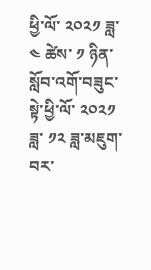ཕྱི་ལོ་ ༢༠༢༡ ཟླ་ ༤ ཚེས་ ༡ ཉིན་སློབ་འགོ་བཟུང་སྟེ་ཕྱི་ལོ་ ༢༠༢༡ ཟླ་ ༡༢ ཟླ་མཇུག་བར་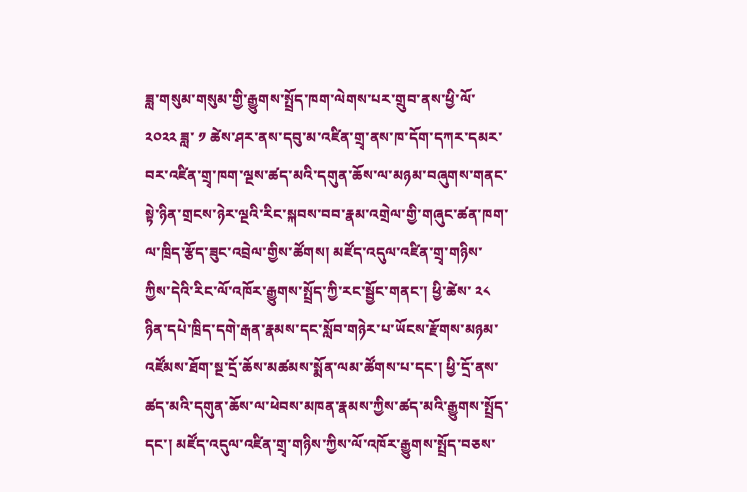ཟླ་གསུམ་གསུམ་གྱི་རྒྱུགས་སྤྲོད་ཁག་ལེགས་པར་གྲུབ་ནས་ཕྱི་ལོ་ ༢༠༢༢ ཟླ་ ༡ ཚེས་ཤར་ནས་དབུ་མ་འཛིན་གྲྭ་ནས་ཁ་དོག་དཀར་དམར་བར་འཛིན་གྲྭ་ཁག་ལྔས་ཚད་མའི་དགུན་ཆོས་ལ་མཉམ་བཞུགས་གནང་སྟེ་ཉིན་གྲངས་ཉེར་ལྔའི་རིང་སྐབས་བབ་རྣམ་འགྲེལ་གྱི་གཞུང་ཚན་ཁག་ལ་ཁྲིད་རྩོད་ཟུང་འབྲེལ་གྱིས་ཚོགས། མཛོད་འདུལ་འཛིན་གྲྭ་གཉིས་ཀྱིས་དེའི་རིང་ལོ་འཁོར་རྒྱུགས་སྤྲོད་ཀྱི་རང་སྦྱོང་གནང་། ཕྱི་ཚེས་ ༢༨ ཉིན་དཔེ་ཁྲིད་དགེ་རྒན་རྣམས་དང་སློབ་གཉེར་པ་ཡོངས་རྫོགས་མཉམ་འཛོམས་ཐོག་སྔ་དྲོ་ཆོས་མཚམས་སྨོན་ལམ་ཚོགས་པ་དང་། ཕྱི་དྲོ་ནས་ཚད་མའི་དགུན་ཆོས་ལ་ཕེབས་མཁན་རྣམས་ཀྱིས་ཚད་མའི་རྒྱུགས་སྤྲོད་དང་། མཛོད་འདུལ་འཛིན་གྲྭ་གཉིས་ཀྱིས་ལོ་འཁོར་རྒྱུགས་སྤྲོད་བཅས་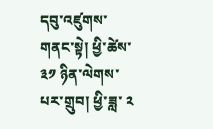དབུ་འཛུགས་གནང་སྟེ། ཕྱི་ཚེས་ ༣༡ ཉིན་ལེགས་པར་གྲུབ། ཕྱི་ཟླ་ ༢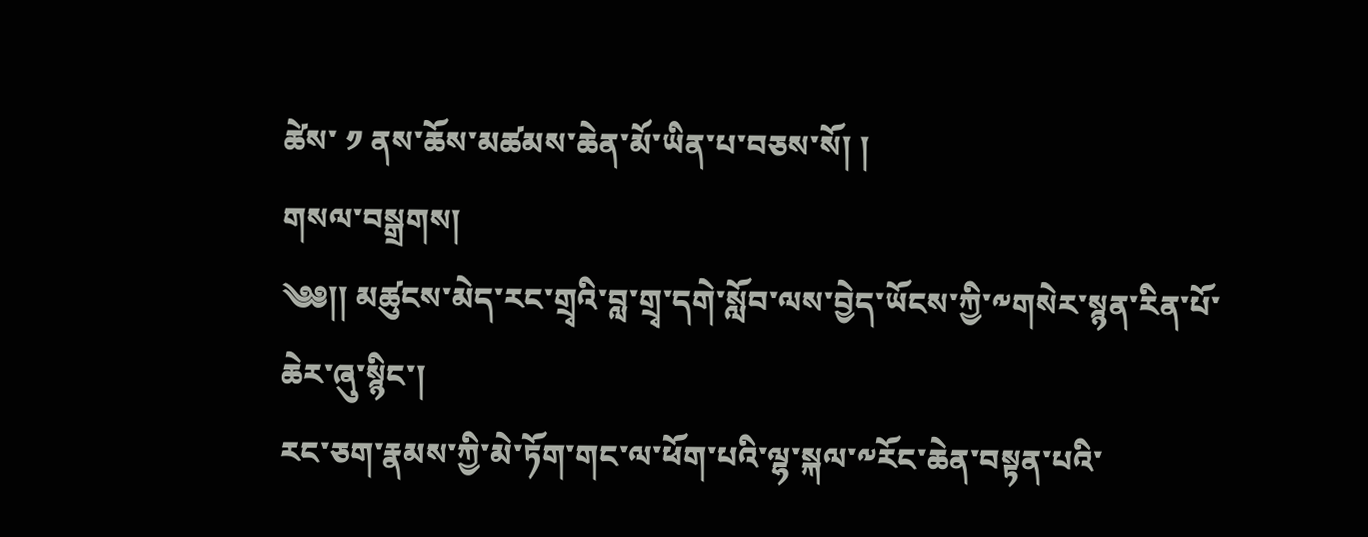ཚེས་ ༡ ནས་ཆོས་མཚམས་ཆེན་མོ་ཡིན་པ་བཅས་སོ། །
གསལ་བསྒྲགས།
༄༅།། མཚུངས་མེད་རང་གྲྭའི་བླ་གྲྭ་དགེ་སློབ་ལས་བྱེད་ཡོངས་ཀྱི་༸གསེར་སྙན་རིན་པོ་ཆེར་ཞུ་སྙིང་།
རང་ཅག་རྣམས་ཀྱི་མེ་ཏོག་གང་ལ་ཕོག་པའི་ལྷ་སྐལ་༸རོང་ཆེན་བསྟན་པའི་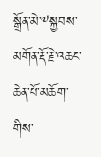སྒྲོན་མེ་༸སྐྱབས་མགོན་རྡོ་རྗེ་འཆང་ཆེན་པོ་མཆོག་གིས་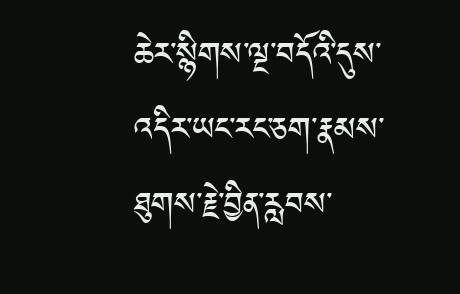ཆེར་སྙིགས་ལྔ་བདོའི་དུས་འདིར་ཡང་རང་ཅག་རྣམས་ཐུགས་རྗེ་བྱིན་རླབས་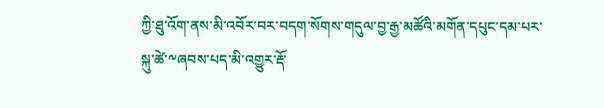ཀྱི་ཐུ་འོག་ནས་མི་འབོར་བར་བདག་སོགས་གདུལ་བྱ་རྒྱ་མཚོའི་མགོན་དཔུང་དམ་པར་སྐུ་ཚེ་༸ཞབས་པད་མི་འགྱུར་རྡོ་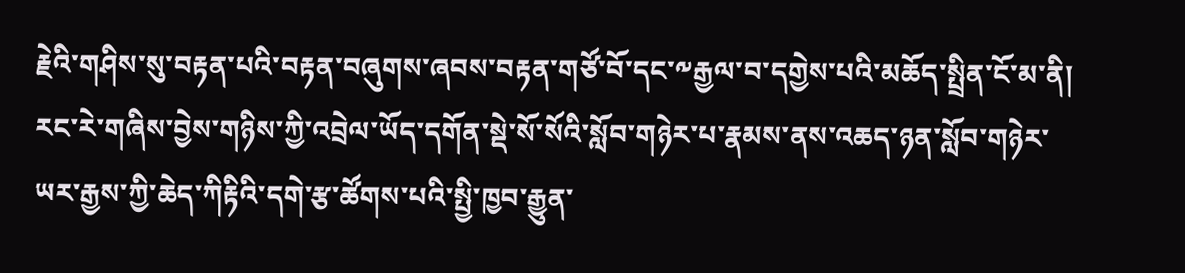རྗེའི་གཤིས་སུ་བརྟན་པའི་བརྟན་བཞུགས་ཞབས་བརྟན་གཙོ་བོ་དང་༸རྒྱལ་བ་དགྱེས་པའི་མཆོད་སྤྲིན་ངོ་མ་ནི། རང་རེ་གཞིས་བྱེས་གཉིས་ཀྱི་འབྲེལ་ཡོད་དགོན་སྡེ་སོ་སོའི་སློབ་གཉེར་པ་རྣམས་ནས་འཆད་ཉན་སློབ་གཉེར་ཡར་རྒྱས་ཀྱི་ཆེད་ཀིརྟིའི་དགེ་རྩ་ཚོགས་པའི་སྤྱི་ཁྱབ་རྒྱུན་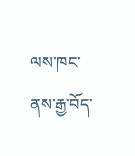ལས་ཁང་ནས་རྒྱ་བོད་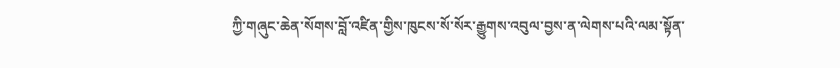ཀྱི་གཞུང་ཆེན་སོགས་བློ་འཛིན་གྱིས་ཁུངས་སོ་སོར་རྒྱུགས་འབུལ་བྱས་ན་ལེགས་པའི་ལམ་སྟོན་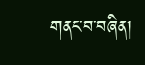གནང་བ་བཞིན།